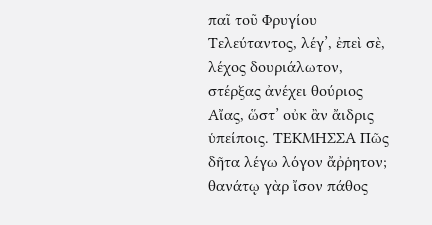παῖ τοῦ Φρυγίου Τελεύταντος, λέγ’, ἐπεὶ σὲ, λέχος δουριάλωτον, στέρξας ἀνέχει θούριος Αἴας, ὥστ’ οὐκ ἂν ἄιδρις ὑπείποις. ΤΕΚΜΗΣΣΑ Πῶς δῆτα λέγω λόγον ἄῤῥητον; θανάτῳ γὰρ ἴσον πάθος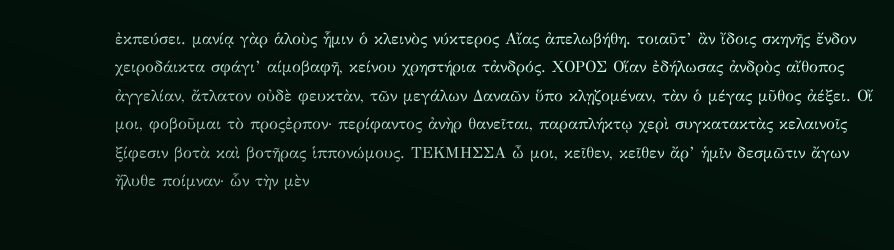ἐκπεύσει. μανίᾳ γὰρ ἁλοὺς ἧμιν ὁ κλεινὸς νύκτερος Αἴας ἀπελωβήθη. τοιαῦτ’ ἂν ἴδοις σκηνῆς ἔνδον χειροδάικτα σφάγι’ αίμοβαφῆ, κείνου χρηστήρια τἀνδρός. ΧΟΡΟΣ Οἵαν ἐδήλωσας ἀνδρὸς αἴθοπος ἀγγελίαν, ἄτλατον οὐδὲ φευκτὰν, τῶν μεγάλων Δαναῶν ὕπο κλῃζομέναν, τὰν ὁ μέγας μῦθος ἀέξει. Οἴ μοι, φοβοῦμαι τὸ προςἐρπον· περίφαντος ἀνὴρ θανεῖται, παραπλήκτῳ χερὶ συγκατακτὰς κελαινοῖς ξίφεσιν βοτὰ καὶ βοτῆρας ἱππονώμους. ΤΕΚΜΗΣΣΑ ὦ μοι, κεῖθεν, κεῖθεν ἄρ’ ἡμῖν δεσμῶτιν ἄγων ἤλυθε ποίμναν· ὧν τὴν μὲν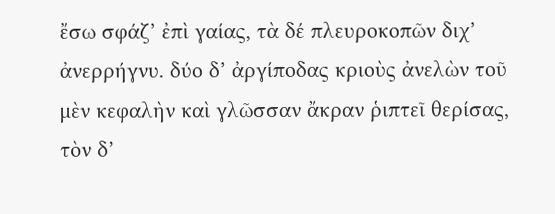ἔσω σφάζ’ ἐπὶ γαίας, τὰ δέ πλευροκοπῶν διχ’ ἀνερρήγνυ. δύο δ’ ἀργίποδας κριοὺς ἀνελὼν τοῦ μὲν κεφαλὴν καὶ γλῶσσαν ἄκραν ῥιπτεῖ θερίσας, τὸν δ’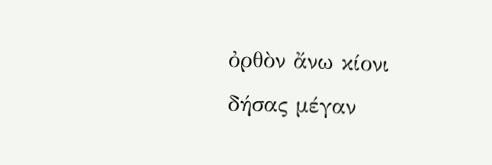ὀρθὸν ἄνω κίονι δήσας μέγαν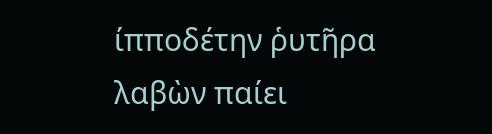ίπποδέτην ῥυτῆρα λαβὼν παίει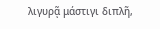λιγυρᾷ μάστιγι διπλῆ,